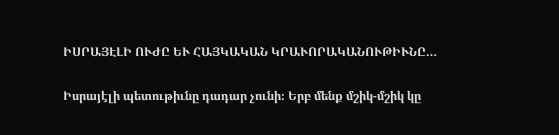ԻՍՐԱՅԷԼԻ ՈՒԺԸ ԵՒ ՀԱՅԿԱԿԱՆ ԿՐԱՒՈՐԱԿԱՆՈՒԹԻՒՆԸ…

Իսրայէլի պետութիւնը դադար չունի։ Երբ մենք մշիկ-մշիկ կը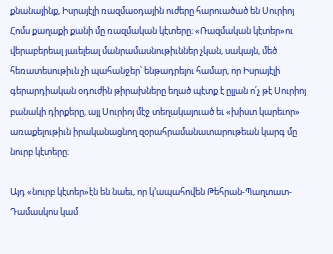քնանայինք, Իսրայէլի ռազմաօդային ուժերը հարուածած են Սուրիոյ Հոմս քաղաքի քանի մը ռազմական կէտերը։ «Ռազմական կէտեր»ու վերաբերեալ յաւելեալ մանրամասնութիւններ չկան, սակայն, մեծ հեռատեսութիւն չի պահանջեր՝ ենթադրելու համար, որ Իսրայէլի գերարդիական օդուժին թիրախները եղած պէտք է ըլլան ո՛չ թէ Սուրիոյ բանակի դիրքերը, այլ Սուրիոյ մէջ տեղակայուած եւ «խիստ կարեւոր» առաքելութիւն իրականացնող զօրահրամանատարութեան կարգ մը նուրբ կէտերը։

Այդ «նուրբ կէտեր»էն են նաեւ, որ կ՚ապահովեն Թեհրան-Պաղտատ-Դամասկոս կամ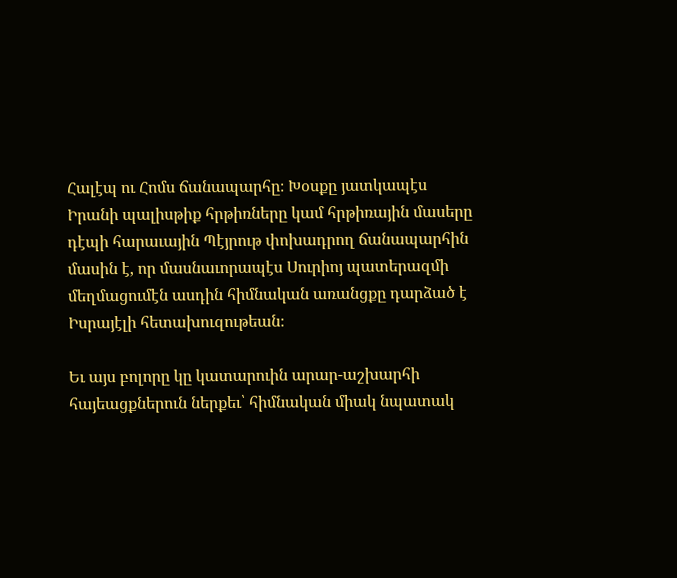Հալէպ ու Հոմս ճանապարհը։ Խօսքը յատկապէս Իրանի պալիսթիք հրթիռները կամ հրթիռային մասերը դէպի հարաւային Պէյրութ փոխադրող ճանապարհին մասին է, որ մասնաւորապէս Սուրիոյ պատերազմի մեղմացումէն ասդին հիմնական առանցքը դարձած է Իսրայէլի հետախուզութեան։

Եւ այս բոլորը կը կատարուին արար-աշխարհի հայեացքներուն ներքեւ՝ հիմնական միակ նպատակ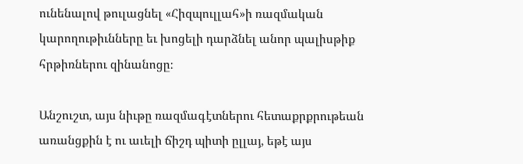ունենալով թուլացնել «Հիզպուլլահ»ի ռազմական կարողութիւնները եւ խոցելի դարձնել անոր պալիսթիք հրթիռներու զինանոցը։

Անշուշտ, այս նիւթը ռազմագէտներու հետաքրքրութեան առանցքին է ու աւելի ճիշդ պիտի ըլլայ, եթէ այս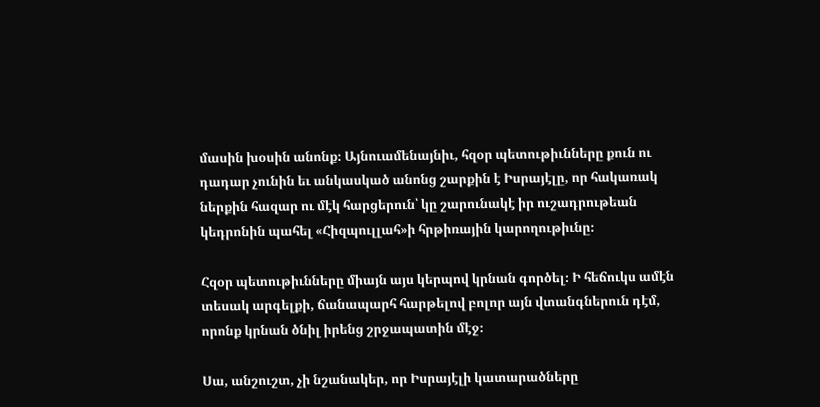մասին խօսին անոնք։ Այնուամենայնիւ, հզօր պետութիւնները քուն ու դադար չունին եւ անկասկած անոնց շարքին է Իսրայէլը, որ հակառակ ներքին հազար ու մէկ հարցերուն՝ կը շարունակէ իր ուշադրութեան կեդրոնին պահել «Հիզպուլլահ»ի հրթիռային կարողութիւնը։

Հզօր պետութիւնները միայն այս կերպով կրնան գործել։ Ի հեճուկս ամէն տեսակ արգելքի, ճանապարհ հարթելով բոլոր այն վտանգներուն դէմ, որոնք կրնան ծնիլ իրենց շրջապատին մէջ։

Սա, անշուշտ, չի նշանակեր, որ Իսրայէլի կատարածները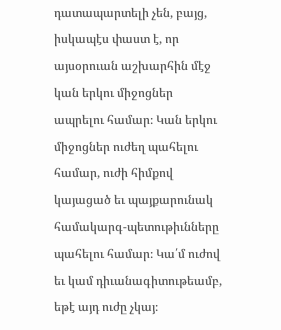դատապարտելի չեն, բայց, իսկապէս փաստ է, որ այսօրուան աշխարհին մէջ կան երկու միջոցներ ապրելու համար։ Կան երկու միջոցներ ուժեղ պահելու համար, ուժի հիմքով կայացած եւ պայքարունակ համակարգ-պետութիւնները պահելու համար։ Կա՛մ ուժով եւ կամ դիւանագիտութեամբ, եթէ այդ ուժը չկայ։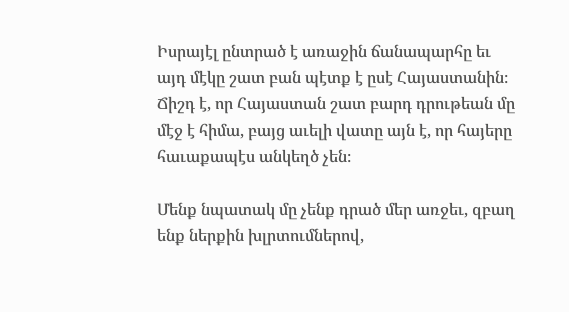Իսրայէլ ընտրած է առաջին ճանապարհը եւ այդ մէկը շատ բան պէտք է ըսէ Հայաստանին։ Ճիշդ է, որ Հայաստան շատ բարդ դրութեան մը մէջ է հիմա, բայց աւելի վատը այն է, որ հայերը հաւաքապէս անկեղծ չեն։

Մենք նպատակ մը չենք դրած մեր առջեւ, զբաղ ենք ներքին խլրտումներով,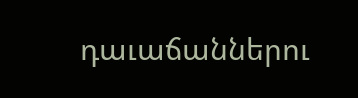դաւաճաններու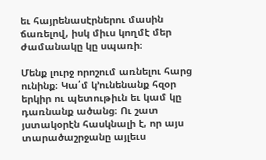եւ հայրենասէրներու մասին ճառելով, իսկ միւս կողմէ մեր ժամանակը կը սպառի։

Մենք լուրջ որոշում առնելու հարց ունինք։ Կա՛մ կ՚ունենանք հզօր երկիր ու պետութիւն եւ կամ կը դառնանք ածանց։ Ու շատ յստակօրէն հասկնալի է, որ այս տարածաշրջանը այլեւս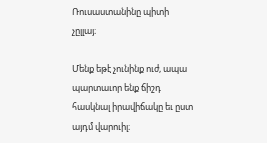Ռուսաստանինը պիտի չըլլայ։

Մենք եթէ չունինք ուժ, ապա պարտաւոր ենք ճիշդ հասկնալ իրավիճակը եւ ըստ այդմ վարուիլ։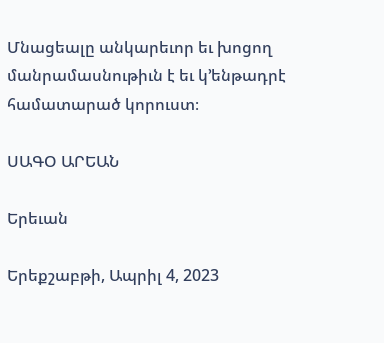Մնացեալը անկարեւոր եւ խոցող մանրամասնութիւն է եւ կ՚ենթադրէ համատարած կորուստ։

ՍԱԳՕ ԱՐԵԱՆ

Երեւան

Երեքշաբթի, Ապրիլ 4, 2023